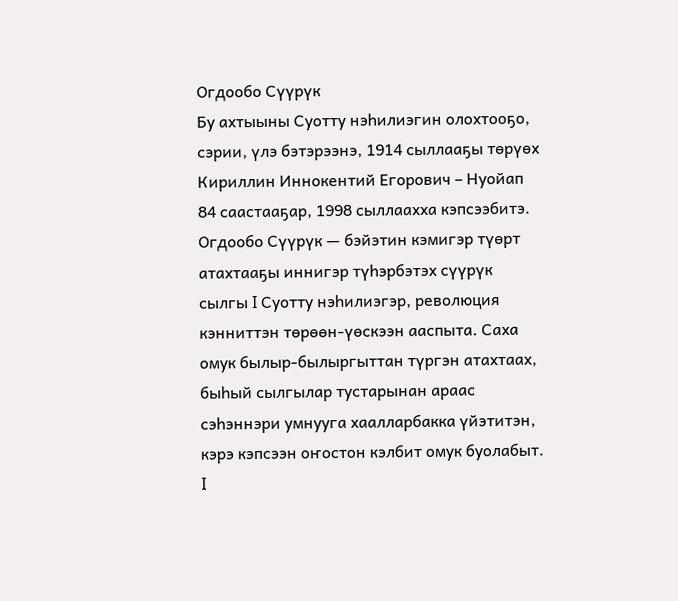Огдообо Сүүрүк
Бу ахтыыны Суотту нэһилиэгин олохтооҕо, сэрии, үлэ бэтэрээнэ, 1914 сыллааҕы төрүөх Кириллин Иннокентий Егорович – Нуойап 84 саастааҕар, 1998 сыллаахха кэпсээбитэ.
Огдообо Сүүрүк — бэйэтин кэмигэр түөрт атахтааҕы иннигэр түһэрбэтэх сүүрүк сылгы I Суотту нэһилиэгэр, революция кэнниттэн төрөөн-үөскээн ааспыта. Саха омук былыр-былыргыттан түргэн атахтаах, быһый сылгылар тустарынан араас сэһэннэри умнууга хаалларбакка үйэтитэн, кэрэ кэпсээн оҥостон кэлбит омук буолабыт.
I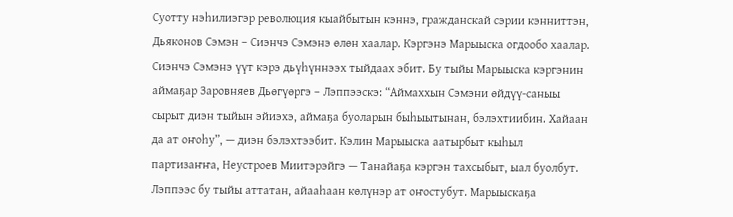Суотту нэһилиэгэр революция кыайбытын кэннэ, гражданскай сэрии кэнниттэн, Дьяконов Сэмэн – Сиэнчэ Сэмэнэ өлөн хаалар. Кэргэнэ Марыыска огдообо хаалар. Сиэнчэ Сэмэнэ үүт кэрэ дьүһүннээх тыйдаах эбит. Бу тыйы Марыыска кэргэнин аймаҕар Заровняев Дьөгүөргэ – Лэппээскэ: “Аймаххын Сэмэни өйдүү-саныы сырыт диэн тыйын эйиэхэ, аймаҕа буоларын быһыытынан, бэлэхтиибин. Хайаан да ат оҥоһу”, — диэн бэлэхтээбит. Кэлин Марыыска аатырбыт кыһыл партизаҥҥа, Неустроев Миитэрэйгэ — Танайаҕа кэргэн тахсыбыт, ыал буолбут.
Лэппээс бу тыйы аттатан, айааһаан көлүнэр ат оҥостубут. Марыыскаҕа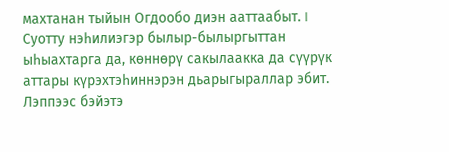махтанан тыйын Огдообо диэн ааттаабыт. I Суотту нэһилиэгэр былыр-былыргыттан ыһыахтарга да, көннөрү сакылаакка да сүүрүк аттары күрэхтэһиннэрэн дьарыгыраллар эбит. Лэппээс бэйэтэ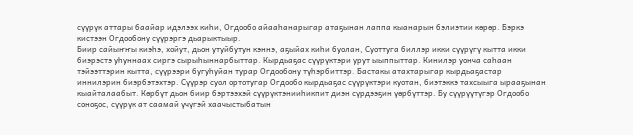сүүрүк аттары баайар идэлээх киһи, Огдообо айааһанарыгар атаҕынан лаппа кыанарын бэлиэтии көрөр. Бэркэ кистээн Огдообону сүүрэргэ дьарыктыыр.
Биир сайыҥҥы киэһэ, хойут, дьон утуйбутун кэннэ, аҕыйах киһи буолан, Суоттуга биллэр икки сүүрүгү кытта икки биэрэстэ уһуннаах сиргэ сырыһыннарбыттар. Кырдьаҕас сүүрүктэри урут ыыппыттар. Кинилэр уонча саһаан тэйээттэрин кытта, сүүрээри бугуһуйан турар Огдообону түһэрбиттэр. Бастакы атахтарыгар кырдьаҕастар иннилэрин биэрбэтэхтэр. Сүүрэр суол ортотугар Огдообо кырдьаҕас сүүрүктэри куотан, биэтэккэ тахсыыга ырааҕынан кыайталаабыт. Көрбүт дьон биир бэртээхэй сүүрүктэнииһикпит диэн сүрдээҕин үөрбүттэр. Бу сүүрүүтүгэр Огдообо соноҕос, сүүрүк ат саамай үчүгэй хаачыстыбатын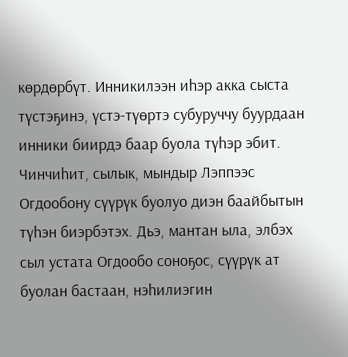көрдөрбүт. Инникилээн иһэр акка сыста түстэҕинэ, үстэ-түөртэ субуруччу буурдаан инники биирдэ баар буола түһэр эбит. Чинчиһит, сылык, мындыр Лэппээс Огдообону сүүрүк буолуо диэн баайбытын түһэн биэрбэтэх. Дьэ, мантан ыла, элбэх сыл устата Огдообо соноҕос, сүүрүк ат буолан бастаан, нэһилиэгин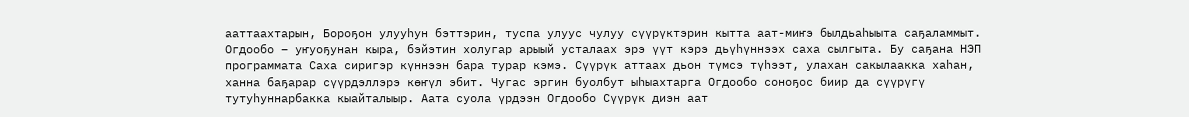ааттаахтарын, Бороҕон улууһун бэттэрин, туспа улуус чулуу сүүрүктэрин кытта аат-миҥэ былдьаһыыта саҕаламмыт.
Огдообо – уҥуоҕунан кыра, бэйэтин холугар арыый усталаах эрэ үүт кэрэ дьүһүннээх саха сылгыта. Бу саҕана НЭП программата Саха сиригэр күннээн бара турар кэмэ. Сүүрүк аттаах дьон түмсэ түһээт, улахан сакылаакка хаһан, ханна баҕарар сүүрдэллэрэ көҥүл эбит. Чугас эргин буолбут ыһыахтарга Огдообо соноҕос биир да сүүрүгү тутуһуннарбакка кыайталыыр. Аата суола үрдээн Огдообо Сүүрүк диэн аат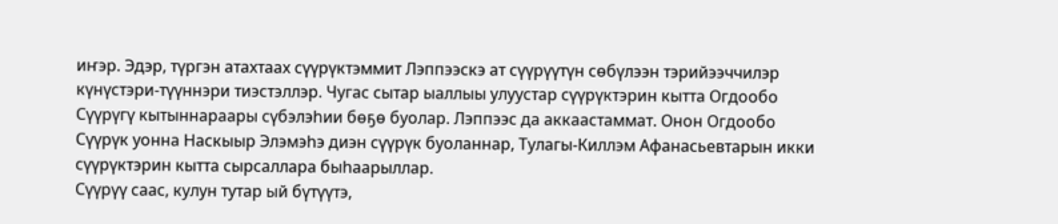иҥэр. Эдэр, түргэн атахтаах сүүрүктэммит Лэппээскэ ат сүүрүүтүн сөбүлээн тэрийээччилэр күнүстэри-түүннэри тиэстэллэр. Чугас сытар ыаллыы улуустар сүүрүктэрин кытта Огдообо Сүүрүгү кытыннараары сүбэлэһии бөҕө буолар. Лэппээс да аккаастаммат. Онон Огдообо Сүүрүк уонна Наскыыр Элэмэһэ диэн сүүрүк буоланнар, Тулагы-Киллэм Афанасьевтарын икки сүүрүктэрин кытта сырсаллара быһаарыллар.
Сүүрүү саас, кулун тутар ый бүтүүтэ,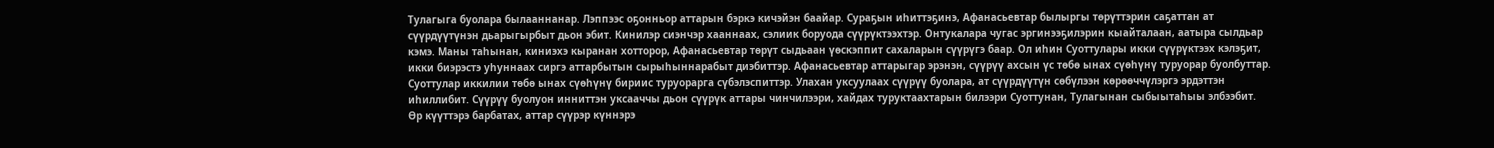Тулагыга буолара былааннанар. Лэппээс оҕонньор аттарын бэркэ кичэйэн баайар. Сураҕын иһиттэҕинэ, Афанасьевтар былыргы төрүттэрин саҕаттан ат сүүрдүүтүнэн дьарыгырбыт дьон эбит. Кинилэр сиэнчэр хааннаах, сэлиик боруода сүүрүктээхтэр. Онтукалара чугас эргинээҕилэрин кыайталаан, аатыра сылдьар кэмэ. Маны таһынан, киниэхэ кыранан хотторор, Афанасьевтар төрүт сыдьаан үөскэппит сахаларын сүүрүгэ баар. Ол иһин Суоттулары икки сүүрүктээх кэлэҕит, икки биэрэстэ уһуннаах сиргэ аттарбытын сырыһыннарабыт диэбиттэр. Афанасьевтар аттарыгар эрэнэн, сүүрүү ахсын үс төбө ынах сүөһүнү туруорар буолбуттар. Суоттулар иккилии төбө ынах сүөһүнү бириис туруорарга сүбэлэспиттэр. Улахан уксуулаах сүүрүү буолара, ат сүүрдүүтүн сөбүлээн көрөөччүлэргэ эрдэттэн иһиллибит. Сүүрүү буолуон инниттэн уксааччы дьон сүүрүк аттары чинчилээри, хайдах туруктаахтарын билээри Суоттунан, Тулагынан сыбыытаһыы элбээбит.
Өр күүттэрэ барбатах, аттар сүүрэр күннэрэ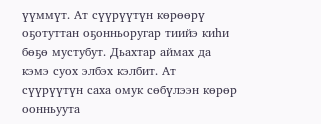үүммүт. Ат сүүрүүтүн көрөөрү оҕотуттан оҕонньоругар тиийэ киһи бөҕө мустубут. Дьахтар аймах да кэмэ суох элбэх кэлбит. Ат сүүрүүтүн саха омук сөбүлээн көрөр оонньуута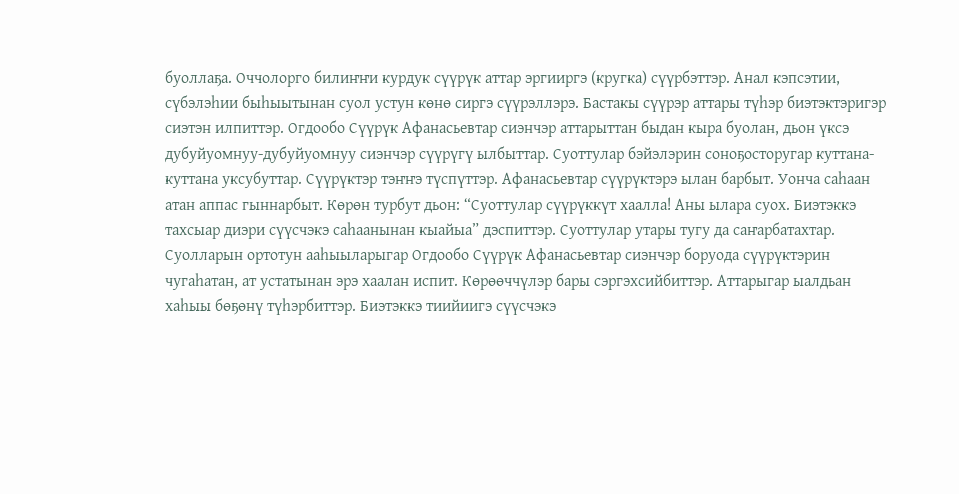буоллаҕа. Оччолорго билиҥҥи курдук сүүрүк аттар эргииргэ (кругка) сүүрбэттэр. Анал кэпсэтии, сүбэлэһии быһыытынан суол устун көнө сиргэ сүүрэллэрэ. Бастакы сүүрэр аттары түһэр биэтэктэригэр сиэтэн илпиттэр. Огдообо Сүүрүк Афанасьевтар сиэнчэр аттарыттан быдан кыра буолан, дьон үксэ дубуйуомнуу-дубуйуомнуу сиэнчэр сүүрүгү ылбыттар. Суоттулар бэйэлэрин соноҕосторугар куттана-куттана уксубуттар. Сүүрүктэр тэҥҥэ түспүттэр. Афанасьевтар сүүрүктэрэ ылан барбыт. Уонча саһаан атан аппас гыннарбыт. Көрөн турбут дьон: “Суоттулар сүүрүккүт хаалла! Аны ылара суох. Биэтэккэ тахсыар диэри сүүсчэкэ саһаанынан кыайыа” дэспиттэр. Суоттулар утары тугу да саҥарбатахтар. Суолларын ортотун ааһыыларыгар Огдообо Сүүрүк Афанасьевтар сиэнчэр боруода сүүрүктэрин чугаһатан, ат устатынан эрэ хаалан испит. Көрөөччүлэр бары сэргэхсийбиттэр. Аттарыгар ыалдьан хаһыы бөҕөнү түһэрбиттэр. Биэтэккэ тиийиигэ сүүсчэкэ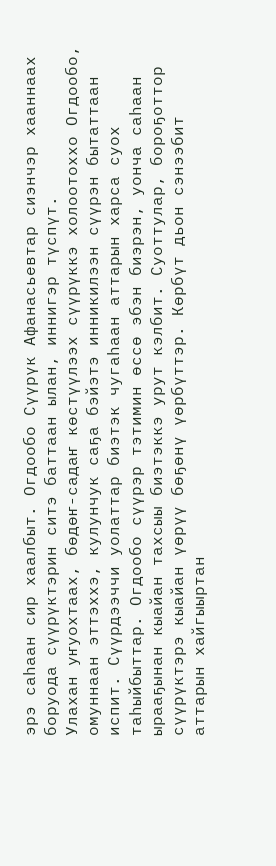эрэ саһаан сир хаалбыт. Огдообо Сүүрүк Афанасьевтар сиэнчэр хааннаах боруода сүүрүктэрин ситэ баттаан ылан, иннигэр түспүт.
Улахан уҥуохтаах, бөдөҥ-садаҥ көстүүлээх сүүрүккэ холоотоххо Огдообо, омуннаан эттэххэ, кулунчук саҕа бэйэтэ инникилээн сүүрэн бытаттаан испит. Сүүрдээччи уолаттар биэтэк чугаһаан аттарын харса суох таһыйбыттар. Огдообо сүүрэр тэтимин өссө эбэн биэрэн, уонча саһаан ырааҕынан кыайан тахсыы биэтэккэ урут кэлбит. Суоттулар, бороҕоттор сүүрүктэрэ кыайан үөрүү бөҕөнү үөрбүттэр. Көрбүт дьон сэнээбит аттарын хайгыыртан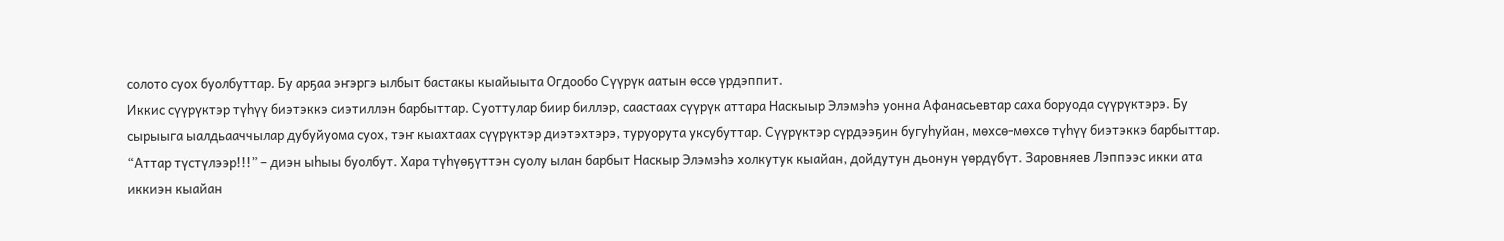солото суох буолбуттар. Бу арҕаа эҥэргэ ылбыт бастакы кыайыыта Огдообо Сүүрүк аатын өссө үрдэппит.
Иккис сүүрүктэр түһүү биэтэккэ сиэтиллэн барбыттар. Суоттулар биир биллэр, саастаах сүүрүк аттара Наскыыр Элэмэһэ уонна Афанасьевтар саха боруода сүүрүктэрэ. Бу сырыыга ыалдьааччылар дубуйуома суох, тэҥ кыахтаах сүүрүктэр диэтэхтэрэ, туруорута уксубуттар. Сүүрүктэр сүрдээҕин бугуһуйан, мөхсө-мөхсө түһүү биэтэккэ барбыттар. “Аттар түстүлээр!!!” – диэн ыһыы буолбут. Хара түһүөҕүттэн суолу ылан барбыт Наскыр Элэмэһэ холкутук кыайан, дойдутун дьонун үөрдүбүт. Заровняев Лэппээс икки ата иккиэн кыайан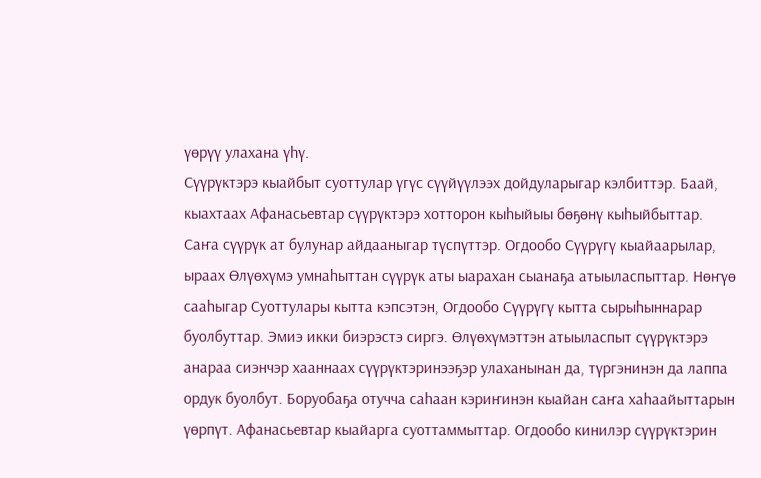үөрүү улахана үһү.
Сүүрүктэрэ кыайбыт суоттулар үгүс сүүйүүлээх дойдуларыгар кэлбиттэр. Баай, кыахтаах Афанасьевтар сүүрүктэрэ хотторон кыһыйыы бөҕөнү кыһыйбыттар. Саҥа сүүрүк ат булунар айдааныгар түспүттэр. Огдообо Сүүрүгү кыайаарылар, ыраах Өлүөхүмэ умнаһыттан сүүрүк аты ыарахан сыанаҕа атыыласпыттар. Нөҥүө сааһыгар Суоттулары кытта кэпсэтэн, Огдообо Сүүрүгү кытта сырыһыннарар буолбуттар. Эмиэ икки биэрэстэ сиргэ. Өлүөхүмэттэн атыыласпыт сүүрүктэрэ анараа сиэнчэр хааннаах сүүрүктэринээҕэр улаханынан да, түргэнинэн да лаппа ордук буолбут. Боруобаҕа отучча саһаан кэриҥинэн кыайан саҥа хаһаайыттарын үөрпүт. Афанасьевтар кыайарга суоттаммыттар. Огдообо кинилэр сүүрүктэрин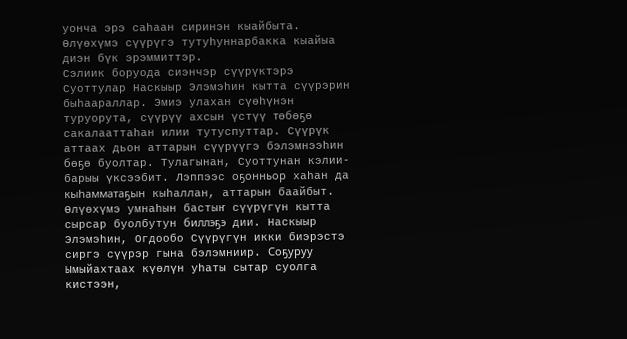уонча эрэ саһаан сиринэн кыайбыта. Өлүөхүмэ сүүрүгэ тутуһуннарбакка кыайыа диэн бүк эрэммиттэр.
Сэлиик боруода сиэнчэр сүүрүктэрэ Суоттулар Наскыыр Элэмэһин кытта сүүрэрин быһаараллар. Эмиэ улахан сүөһүнэн туруорута, сүүрүү ахсын үстүү төбөҕө сакалааттаһан илии тутуспуттар. Сүүрүк аттаах дьон аттарын сүүрүүгэ бэлэмнээһин бөҕө буолтар. Тулагынан, Суоттунан кэлии-барыы үксээбит. Лэппээс оҕонньор хаһан да кыһамматаҕын кыһаллан, аттарын баайбыт. Өлүөхүмэ умнаһын бастыҥ сүүрүгүн кытта сырсар буолбутун биллэҕэ дии. Наскыыр Элэмэһин, Огдообо Сүүрүгүн икки биэрэстэ сиргэ сүүрэр гына бэлэмниир. Соҕуруу Ымыйахтаах күөлүн уһаты сытар суолга кистээн,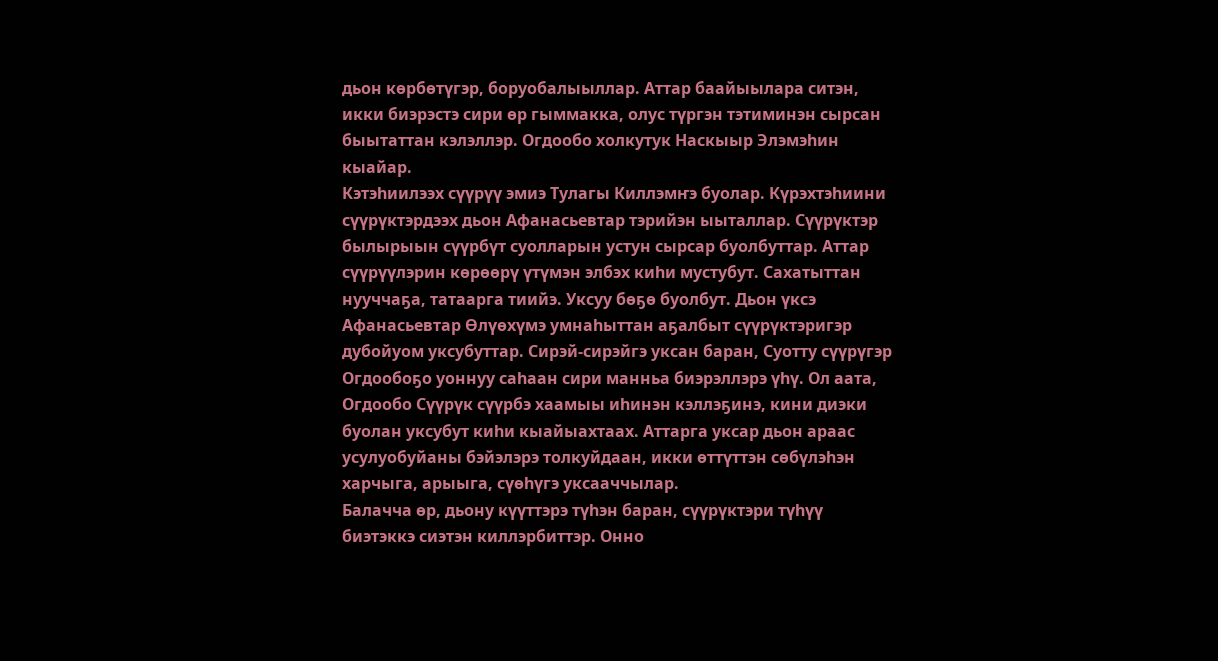дьон көрбөтүгэр, боруобалыыллар. Аттар баайыылара ситэн, икки биэрэстэ сири өр гыммакка, олус түргэн тэтиминэн сырсан быытаттан кэлэллэр. Огдообо холкутук Наскыыр Элэмэһин кыайар.
Кэтэһиилээх сүүрүү эмиэ Тулагы Киллэмҥэ буолар. Күрэхтэһиини сүүрүктэрдээх дьон Афанасьевтар тэрийэн ыыталлар. Сүүрүктэр былырыын сүүрбүт суолларын устун сырсар буолбуттар. Аттар сүүрүүлэрин көрөөрү үтүмэн элбэх киһи мустубут. Сахатыттан нууччаҕа, татаарга тиийэ. Уксуу бөҕө буолбут. Дьон үксэ Афанасьевтар Өлүөхүмэ умнаһыттан аҕалбыт сүүрүктэригэр дубойуом уксубуттар. Сирэй-сирэйгэ уксан баран, Суотту сүүрүгэр Огдообоҕо уоннуу саһаан сири манньа биэрэллэрэ үһү. Ол аата, Огдообо Сүүрүк сүүрбэ хаамыы иһинэн кэллэҕинэ, кини диэки буолан уксубут киһи кыайыахтаах. Аттарга уксар дьон араас усулуобуйаны бэйэлэрэ толкуйдаан, икки өттүттэн сөбүлэһэн харчыга, арыыга, сүөһүгэ уксааччылар.
Балачча өр, дьону күүттэрэ түһэн баран, сүүрүктэри түһүү биэтэккэ сиэтэн киллэрбиттэр. Онно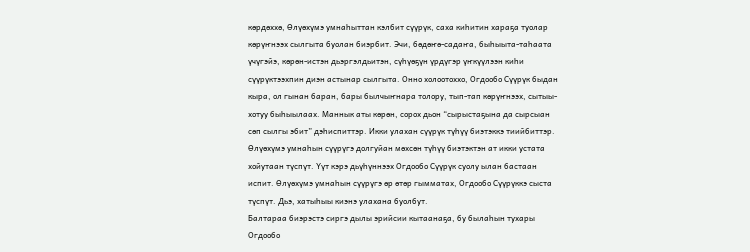көрдөххө, Өлүөхүмэ умнаһыттан кэлбит сүүрүк, саха киһитин хараҕа туолар көрүҥнээх сылгыта буолан биэрбит. Эчи, бөдөҥө-садаҥа, быһыыта-таһаата үчүгэйэ, көрөн-истэн дьэргэлдьитэн, сүһүөҕүн үрдүгэр үҥкүүлээн киһи сүүрүктээхпин диэн астынар сылгыта. Онно холоотоххо, Огдообо Сүүрүк быдан кыра, ол гынан баран, бары былчыҥнара толору, тып-тап көрүҥнээх, сытыы-хотуу быһыылаах. Маннык аты көрөн, сорох дьон “сырыстаҕына да сырсыан сөп сылгы эбит” дэһиспиттэр. Икки улахан сүүрүк түһүү биэтэккэ тиийбиттэр. Өлүөхүмэ умнаһын сүүрүгэ долгуйан мөхсөн түһүү биэтэктэн ат икки устата хойутаан түспүт. Үүт кэрэ дьүһүннээх Огдообо Сүүрүк суолу ылан бастаан испит. Өлүөхүмэ умнаһын сүүрүгэ өр өтөр гымматах, Огдообо Сүүрүккэ сыста түспүт. Дьэ, хатыһыы киэнэ улахана буолбут.
Балтараа биэрэстэ сиргэ дылы эрийсии кытаанаҕа, бу былаһын тухары Огдообо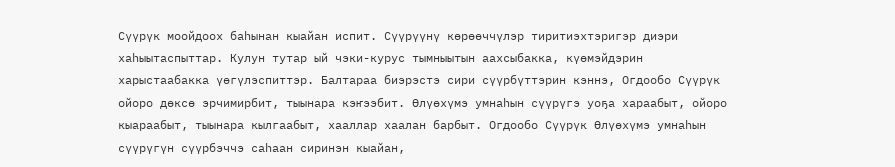Сүүрүк моойдоох баһынан кыайан испит. Сүүрүүнү көрөөччүлэр тиритиэхтэригэр диэри хаһыытаспыттар. Кулун тутар ый чэки-курус тымныытын аахсыбакка, күөмэйдэрин харыстаабакка үөгүлэспиттэр. Балтараа биэрэстэ сири сүүрбүттэрин кэннэ, Огдообо Сүүрүк ойоро дөксө эрчимирбит, тыынара кэҥээбит. Өлүөхүмэ умнаһын сүүрүгэ уоҕа хараабыт, ойоро кыараабыт, тыынара кылгаабыт, хааллар хаалан барбыт. Огдообо Сүүрүк Өлүөхүмэ умнаһын сүүрүгүн сүүрбэччэ саһаан сиринэн кыайан,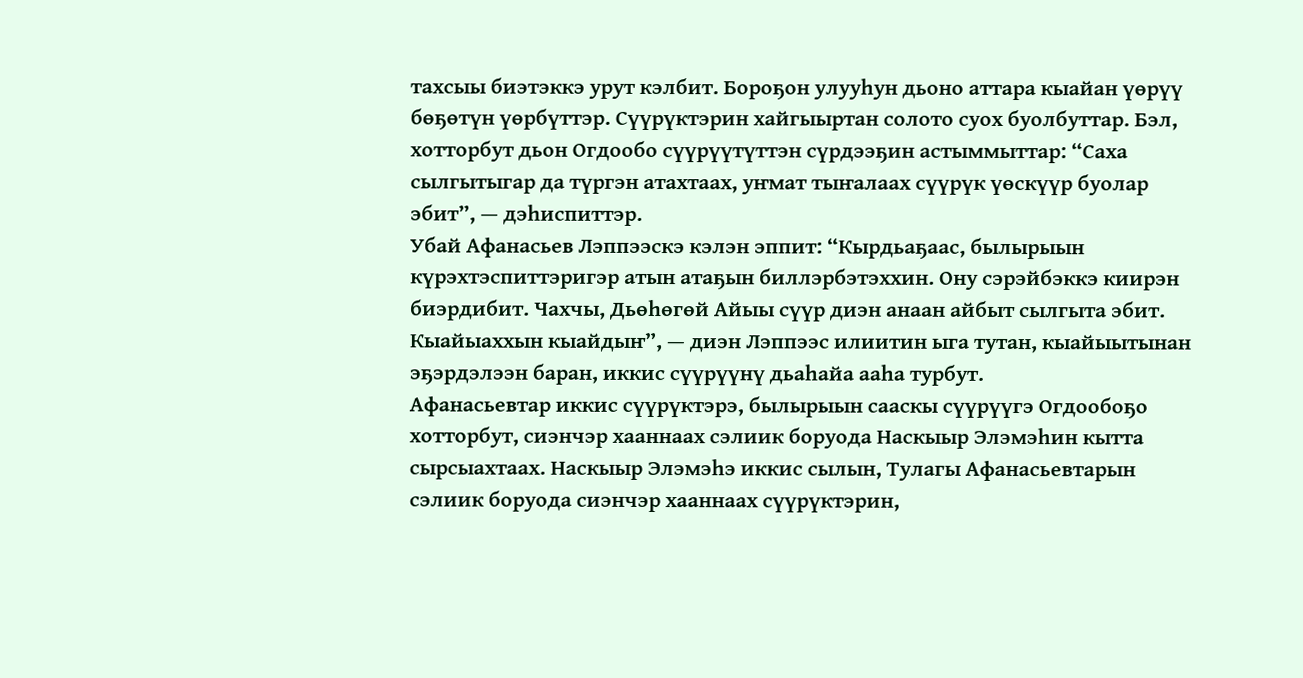тахсыы биэтэккэ урут кэлбит. Бороҕон улууһун дьоно аттара кыайан үөрүү бөҕөтүн үөрбүттэр. Сүүрүктэрин хайгыыртан солото суох буолбуттар. Бэл, хотторбут дьон Огдообо сүүрүүтүттэн сүрдээҕин астыммыттар: “Саха сылгытыгар да түргэн атахтаах, уҥмат тыҥалаах сүүрүк үөскүүр буолар эбит”, — дэһиспиттэр.
Убай Афанасьев Лэппээскэ кэлэн эппит: “Кырдьаҕаас, былырыын күрэхтэспиттэригэр атын атаҕын биллэрбэтэххин. Ону сэрэйбэккэ киирэн биэрдибит. Чахчы, Дьөһөгөй Айыы сүүр диэн анаан айбыт сылгыта эбит. Кыайыаххын кыайдыҥ”, — диэн Лэппээс илиитин ыга тутан, кыайыытынан эҕэрдэлээн баран, иккис сүүрүүнү дьаһайа ааһа турбут.
Афанасьевтар иккис сүүрүктэрэ, былырыын сааскы сүүрүүгэ Огдообоҕо хотторбут, сиэнчэр хааннаах сэлиик боруода Наскыыр Элэмэһин кытта сырсыахтаах. Наскыыр Элэмэһэ иккис сылын, Тулагы Афанасьевтарын сэлиик боруода сиэнчэр хааннаах сүүрүктэрин,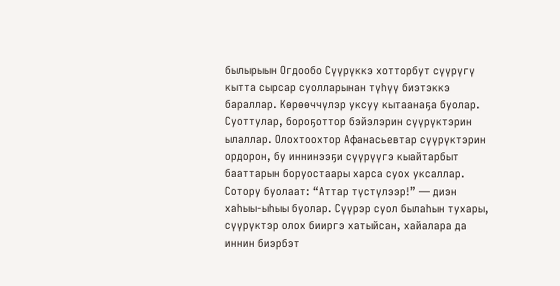былырыын Огдообо Сүүрүккэ хотторбут сүүрүгү кытта сырсар суолларынан түһүү биэтэккэ бараллар. Көрөөччүлэр уксуу кытаанаҕа буолар. Суоттулар, бороҕоттор бэйэлэрин сүүрүктэрин ылаллар. Олохтоохтор Афанасьевтар сүүрүктэрин ордорон, бу иннинээҕи сүүрүүгэ кыайтарбыт бааттарын боруостаары харса суох уксаллар. Сотору буолаат: “Аттар түстүлээр!” — диэн хаһыы-ыһыы буолар. Сүүрэр суол былаһын тухары, сүүрүктэр олох бииргэ хатыйсан, хайалара да иннин биэрбэт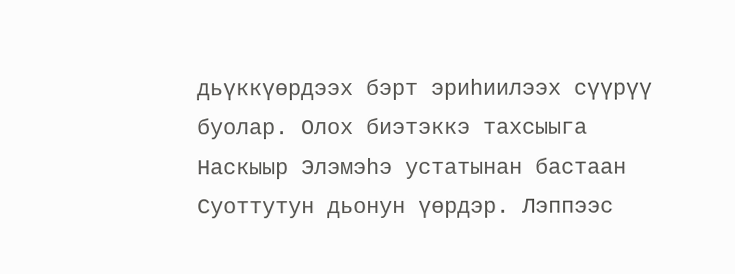дьүккүөрдээх бэрт эриһиилээх сүүрүү буолар. Олох биэтэккэ тахсыыга Наскыыр Элэмэһэ устатынан бастаан Суоттутун дьонун үөрдэр. Лэппээс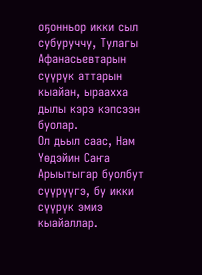оҕонньор икки сыл субуруччу, Тулагы Афанасьевтарын сүүрүк аттарын кыайан, ыраахха дылы кэрэ кэпсээн буолар.
Ол дьыл саас, Нам Үөдэйин Саҥа Арыытыгар буолбут сүүрүүгэ, бу икки сүүрүк эмиэ кыайаллар.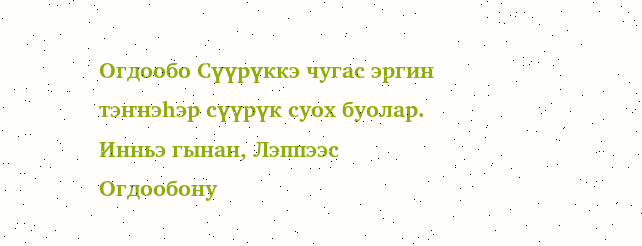Огдообо Сүүрүккэ чугас эргин тэҥнэһэр сүүрүк суох буолар. Инньэ гынан, Лэппээс Огдообону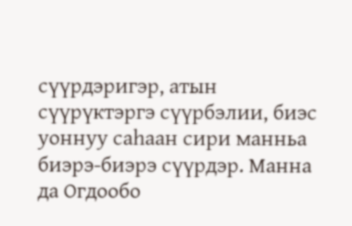сүүрдэригэр, атын сүүрүктэргэ сүүрбэлии, биэс уоннуу саһаан сири манньа биэрэ-биэрэ сүүрдэр. Манна да Огдообо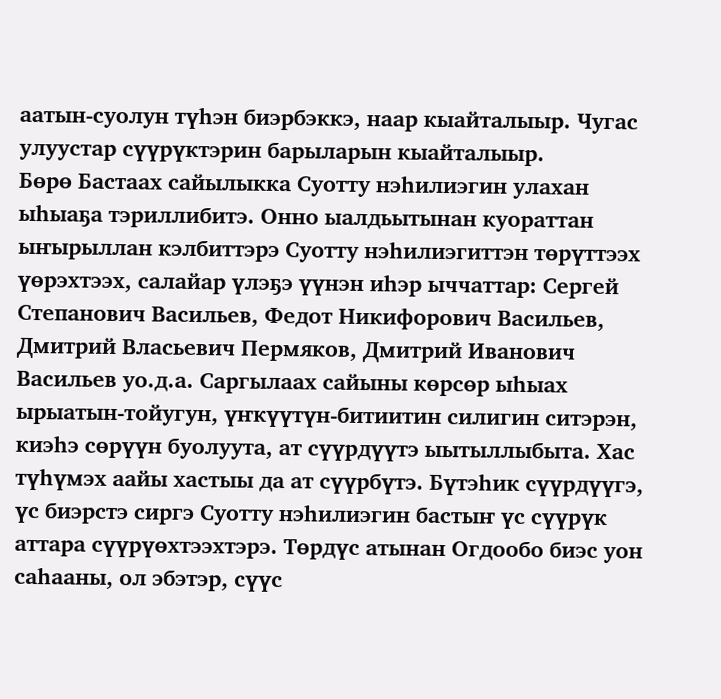аатын-суолун түһэн биэрбэккэ, наар кыайталыыр. Чугас улуустар сүүрүктэрин барыларын кыайталыыр.
Бөрө Бастаах сайылыкка Суотту нэһилиэгин улахан ыһыаҕа тэриллибитэ. Онно ыалдьытынан куораттан ыҥырыллан кэлбиттэрэ Суотту нэһилиэгиттэн төрүттээх үөрэхтээх, салайар үлэҕэ үүнэн иһэр ыччаттар: Сергей Степанович Васильев, Федот Никифорович Васильев, Дмитрий Власьевич Пермяков, Дмитрий Иванович Васильев уо.д.а. Саргылаах сайыны көрсөр ыһыах ырыатын-тойугун, үҥкүүтүн-битиитин силигин ситэрэн, киэһэ сөрүүн буолуута, ат сүүрдүүтэ ыытыллыбыта. Хас түһүмэх аайы хастыы да ат сүүрбүтэ. Бүтэһик сүүрдүүгэ, үс биэрстэ сиргэ Суотту нэһилиэгин бастыҥ үс сүүрүк аттара сүүрүөхтээхтэрэ. Төрдүс атынан Огдообо биэс уон саһааны, ол эбэтэр, сүүс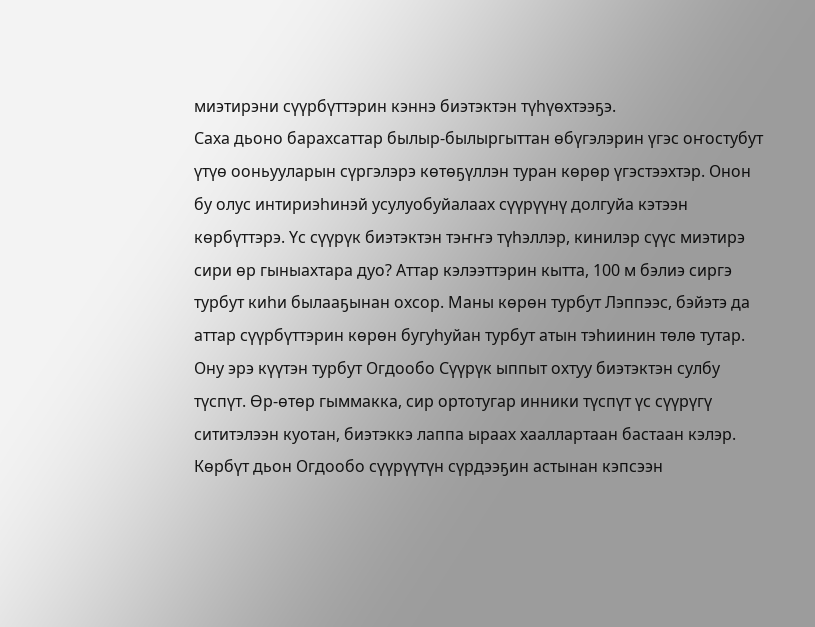миэтирэни сүүрбүттэрин кэннэ биэтэктэн түһүөхтээҕэ.
Саха дьоно барахсаттар былыр-былыргыттан өбүгэлэрин үгэс оҥостубут үтүө ооньууларын сүргэлэрэ көтөҕүллэн туран көрөр үгэстээхтэр. Онон бу олус интириэһинэй усулуобуйалаах сүүрүүнү долгуйа кэтээн көрбүттэрэ. Үс сүүрүк биэтэктэн тэҥҥэ түһэллэр, кинилэр сүүс миэтирэ сири өр гыныахтара дуо? Аттар кэлээттэрин кытта, 100 м бэлиэ сиргэ турбут киһи былааҕынан охсор. Маны көрөн турбут Лэппээс, бэйэтэ да аттар сүүрбүттэрин көрөн бугуһуйан турбут атын тэһиинин төлө тутар. Ону эрэ күүтэн турбут Огдообо Сүүрүк ыппыт охтуу биэтэктэн сулбу түспүт. Өр-өтөр гыммакка, сир ортотугар инники түспүт үс сүүрүгү сититэлээн куотан, биэтэккэ лаппа ыраах хааллартаан бастаан кэлэр. Көрбүт дьон Огдообо сүүрүүтүн сүрдээҕин астынан кэпсээн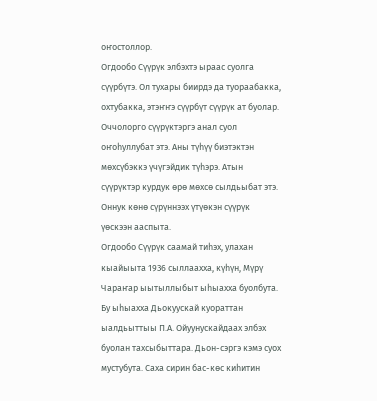оҥостоллор.
Огдообо Сүүрүк элбэхтэ ыраас суолга сүүрбүтэ. Ол тухары биирдэ да туораабакка, охтубакка, этэҥҥэ сүүрбүт сүүрүк ат буолар. Оччолорго сүүрүктэргэ анал суол оҥоһуллубат этэ. Аны түһүү биэтэктэн мөхсүбэккэ үчүгэйдик түһэрэ. Атын сүүрүктэр курдук өрө мөхсө сылдьыбат этэ. Оннук көнө сүрүннээх үтүөкэн сүүрүк үөскээн ааспыта.
Огдообо Сүүрүк саамай тиһэх, улахан кыайыыта 1936 сыллаахха, күһүн, Мүрү Чараҥар ыытыллыбыт ыһыахха буолбута. Бу ыһыахха Дьокуускай куораттан ыалдьыттыы П.А. Ойуунускайдаах элбэх буолан тахсыбыттара. Дьон-сэргэ кэмэ суох мустубута. Саха сирин бас-көс киһитин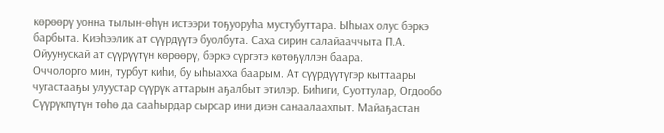көрөөрү уонна тылын-өһүн истээри тоҕуоруһа мустубуттара. Ыһыах олус бэркэ барбыта. Киэһээлик ат сүүрдүүтэ буолбута. Саха сирин салайааччыта П.А. Ойуунускай ат сүүрүүтүн көрөөрү, бэркэ сүргэтэ көтөҕүллэн баара.
Оччолорго мин, турбут киһи, бу ыһыахха баарым. Ат сүүрдүүтүгэр кыттаары чугастааҕы улуустар сүүрүк аттарын аҕалбыт этилэр. Биһиги, Суоттулар, Огдообо Сүүрүкпүтүн төһө да сааһырдар сырсар ини диэн санаалаахпыт. Майаҕастан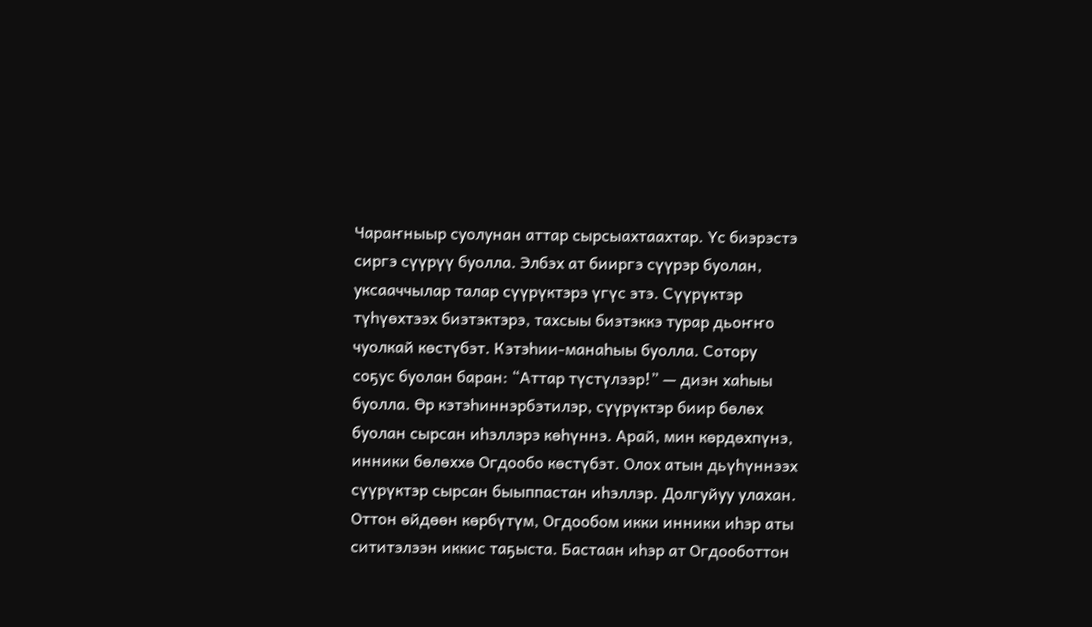Чараҥныыр суолунан аттар сырсыахтаахтар. Үс биэрэстэ сиргэ сүүрүү буолла. Элбэх ат бииргэ сүүрэр буолан, уксааччылар талар сүүрүктэрэ үгүс этэ. Сүүрүктэр түһүөхтээх биэтэктэрэ, тахсыы биэтэккэ турар дьоҥҥо чуолкай көстүбэт. Кэтэһии-манаһыы буолла. Сотору соҕус буолан баран: “Аттар түстүлээр!” — диэн хаһыы буолла. Өр кэтэһиннэрбэтилэр, сүүрүктэр биир бөлөх буолан сырсан иһэллэрэ көһүннэ. Арай, мин көрдөхпүнэ, инники бөлөххө Огдообо көстүбэт. Олох атын дьүһүннээх сүүрүктэр сырсан быыппастан иһэллэр. Долгуйуу улахан. Оттон өйдөөн көрбүтүм, Огдообом икки инники иһэр аты сититэлээн иккис таҕыста. Бастаан иһэр ат Огдооботтон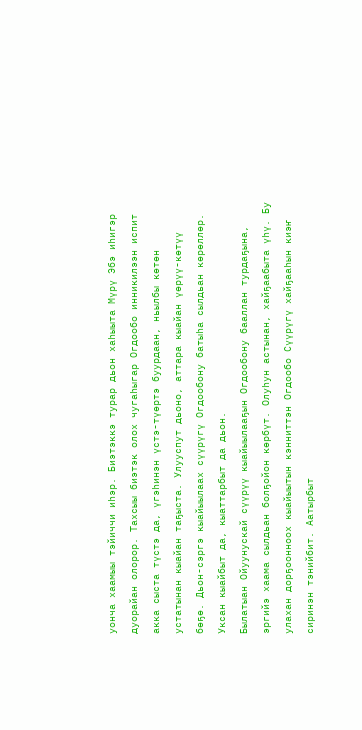уонча хаамыы тэйиччи иһэр. Биэтэккэ турар дьон хаһыыта Мүрү Эбэ иһигэр дуорайан олорор. Тахсыы биэтэк олох чугаһыгар Огдообо инникилээн испит акка сыста түстэ да, үгэһинэн үстэ-түөртэ буурдаан, ньылбы көтөн устатынан кыайан таҕыста. Улууспут дьоно, аттара кыайан үөрүү-көтүү бөҕө. Дьон-сэргэ кыайыылаах сүүрүгү Огдообону батыһа сылдьан көрөллөр. Уксан кыайбыт да, кыаттарбыт да дьон.
Былатыан Ойуунускай сүүрүү кыайыылааҕын Огдообону бааллан турдаҕына, эргийэ хаама сылдьан болҕойон көрбүт. Олуһун астынан, хайҕаабыта үһү. Бу улахан дорҕоонноох кыайыытын кэнниттэн Огдообо Сүүрүгү хайҕааһын киэҥ сиринэн тэнийбит. Аатырбыт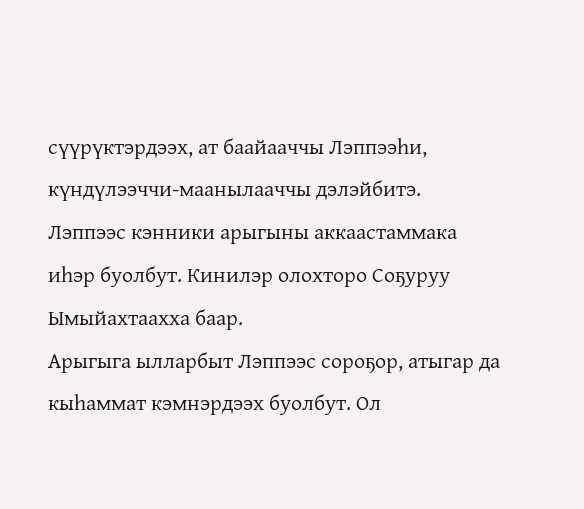сүүрүктэрдээх, ат баайааччы Лэппээһи, күндүлээччи-маанылааччы дэлэйбитэ. Лэппээс кэнники арыгыны аккаастаммака иһэр буолбут. Кинилэр олохторо Соҕуруу Ымыйахтаахха баар.
Арыгыга ылларбыт Лэппээс сороҕор, атыгар да кыһаммат кэмнэрдээх буолбут. Ол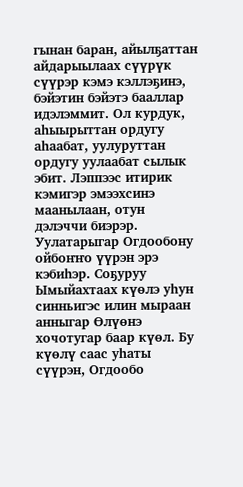гынан баран, айылҕаттан айдарыылаах сүүрүк сүүрэр кэмэ кэллэҕинэ, бэйэтин бэйэтэ бааллар идэлэммит. Ол курдук, аһыырыттан ордугу аһаабат, уулуруттан ордугу уулаабат сылык эбит. Лэппээс итирик кэмигэр эмээхсинэ маанылаан, отун дэлэччи биэрэр. Уулатарыгар Огдообону ойбоҥҥо үүрэн эрэ кэбиһэр. Соҕуруу Ымыйахтаах күөлэ уһун синньигэс илин мыраан анныгар Өлүөнэ хочотугар баар күөл. Бу күөлү саас уһаты сүүрэн, Огдообо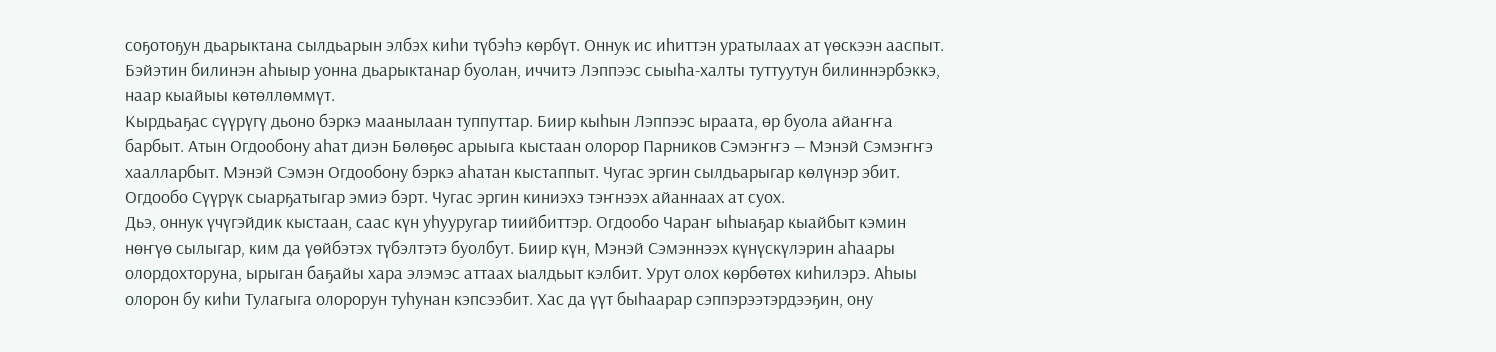соҕотоҕун дьарыктана сылдьарын элбэх киһи түбэһэ көрбүт. Оннук ис иһиттэн уратылаах ат үөскээн ааспыт. Бэйэтин билинэн аһыыр уонна дьарыктанар буолан, иччитэ Лэппээс сыыһа-халты туттуутун билиннэрбэккэ, наар кыайыы көтөллөммүт.
Кырдьаҕас сүүрүгү дьоно бэркэ маанылаан туппуттар. Биир кыһын Лэппээс ыраата, өр буола айаҥҥа барбыт. Атын Огдообону аһат диэн Бөлөҕөс арыыга кыстаан олорор Парников Сэмэҥҥэ — Мэнэй Сэмэҥҥэ хаалларбыт. Мэнэй Сэмэн Огдообону бэркэ аһатан кыстаппыт. Чугас эргин сылдьарыгар көлүнэр эбит. Огдообо Сүүрүк сыарҕатыгар эмиэ бэрт. Чугас эргин киниэхэ тэҥнээх айаннаах ат суох.
Дьэ, оннук үчүгэйдик кыстаан, саас күн уһууругар тиийбиттэр. Огдообо Чараҥ ыһыаҕар кыайбыт кэмин нөҥүө сылыгар, ким да үөйбэтэх түбэлтэтэ буолбут. Биир күн, Мэнэй Сэмэннээх күнүскүлэрин аһаары олордохторуна, ырыган баҕайы хара элэмэс аттаах ыалдьыт кэлбит. Урут олох көрбөтөх киһилэрэ. Аһыы олорон бу киһи Тулагыга олорорун туһунан кэпсээбит. Хас да үүт быһаарар сэппэрээтэрдээҕин, ону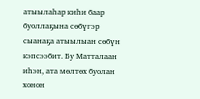атыылаһар киһи баар буоллаҕына сөбүгэр сыанаҕа атыылыан сөбүн кэпсээбит. Бу Матталаан иһэн, ата мөлтөх буолан хонон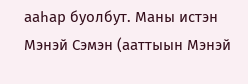ааһар буолбут. Маны истэн Мэнэй Сэмэн (ааттыын Мэнэй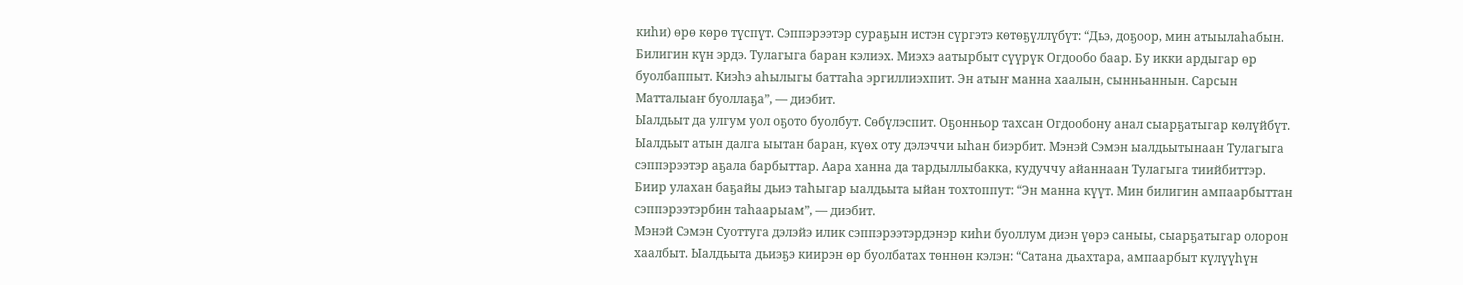киһи) өрө көрө түспүт. Сэппэрээтэр сураҕын истэн сүргэтэ көтөҕүллүбүт: “Дьэ, доҕоор, мин атыылаһабын. Билигин күн эрдэ. Тулагыга баран кэлиэх. Миэхэ аатырбыт сүүрүк Огдообо баар. Бу икки ардыгар өр буолбаппыт. Киэһэ аһылыгы баттаһа эргиллиэхпит. Эн атыҥ манна хаалын, сынньаннын. Сарсын Матталыаҥ буоллаҕа”, — диэбит.
Ыалдьыт да улгум уол оҕото буолбут. Сөбүлэспит. Оҕонньор тахсан Огдообону анал сыарҕатыгар көлүйбүт. Ыалдьыт атын далга ыытан баран, күөх оту дэлэччи ыһан биэрбит. Мэнэй Сэмэн ыалдьытынаан Тулагыга сэппэрээтэр аҕала барбыттар. Аара ханна да тардыллыбакка, кудуччу айаннаан Тулагыга тиийбиттэр. Биир улахан баҕайы дьиэ таһыгар ыалдьыта ыйан тохтоппут: “Эн манна күүт. Мин билигин ампаарбыттан сэппэрээтэрбин таһаарыам”, — диэбит.
Мэнэй Сэмэн Суоттуга дэлэйэ илик сэппэрээтэрдэнэр киһи буоллум диэн үөрэ саныы, сыарҕатыгар олорон хаалбыт. Ыалдьыта дьиэҕэ киирэн өр буолбатах төннөн кэлэн: “Сатана дьахтара, ампаарбыт күлүүһүн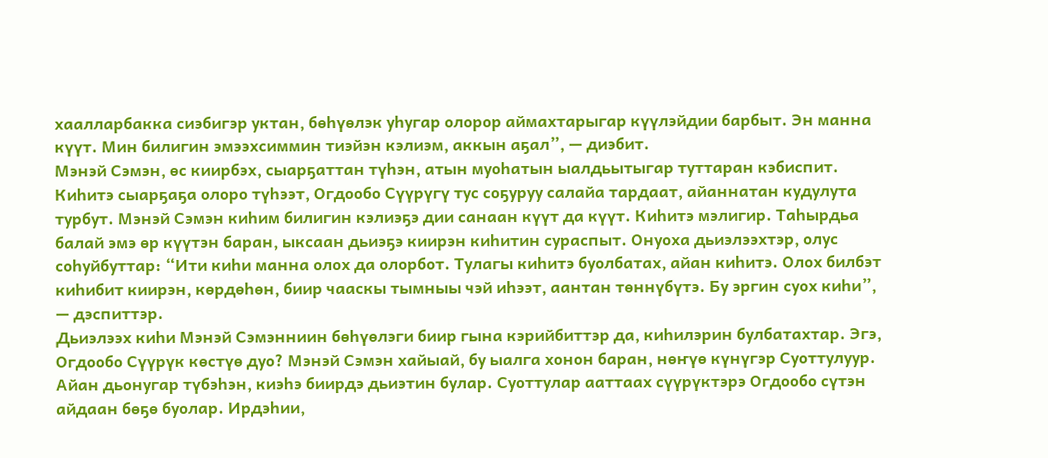хаалларбакка сиэбигэр уктан, бөһүөлэк уһугар олорор аймахтарыгар күүлэйдии барбыт. Эн манна күүт. Мин билигин эмээхсиммин тиэйэн кэлиэм, аккын аҕал”, — диэбит.
Мэнэй Сэмэн, өс киирбэх, сыарҕаттан түһэн, атын муоһатын ыалдьытыгар туттаран кэбиспит. Киһитэ сыарҕаҕа олоро түһээт, Огдообо Сүүрүгү тус соҕуруу салайа тардаат, айаннатан кудулута турбут. Мэнэй Сэмэн киһим билигин кэлиэҕэ дии санаан күүт да күүт. Киһитэ мэлигир. Таһырдьа балай эмэ өр күүтэн баран, ыксаан дьиэҕэ киирэн киһитин сураспыт. Онуоха дьиэлээхтэр, олус соһуйбуттар: “Ити киһи манна олох да олорбот. Тулагы киһитэ буолбатах, айан киһитэ. Олох билбэт киһибит киирэн, көрдөһөн, биир чааскы тымныы чэй иһээт, аантан төннүбүтэ. Бу эргин суох киһи”, — дэспиттэр.
Дьиэлээх киһи Мэнэй Сэмэнниин бөһүөлэги биир гына кэрийбиттэр да, киһилэрин булбатахтар. Эгэ, Огдообо Сүүрүк көстүө дуо? Мэнэй Сэмэн хайыай, бу ыалга хонон баран, нөҥүө күнүгэр Суоттулуур. Айан дьонугар түбэһэн, киэһэ биирдэ дьиэтин булар. Суоттулар ааттаах сүүрүктэрэ Огдообо сүтэн айдаан бөҕө буолар. Ирдэһии,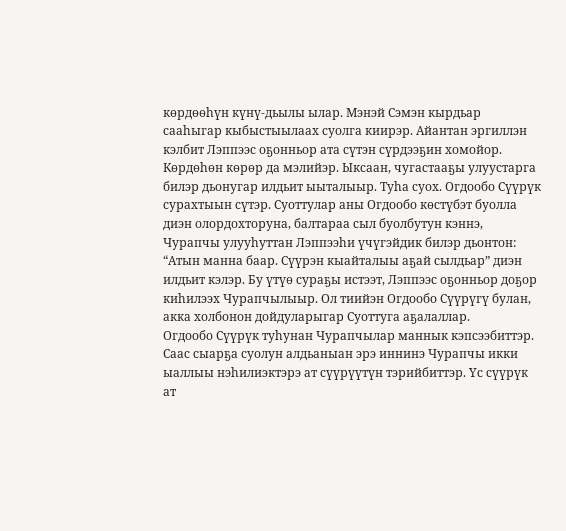көрдөөһүн күнү-дьылы ылар. Мэнэй Сэмэн кырдьар сааһыгар кыбыстыылаах суолга киирэр. Айантан эргиллэн кэлбит Лэппээс оҕонньор ата сүтэн сүрдээҕин хомойор. Көрдөһөн көрөр да мэлийэр. Ыксаан, чугастааҕы улуустарга билэр дьонугар илдьит ыыталыыр. Туһа суох. Огдообо Сүүрүк сурахтыын сүтэр. Суоттулар аны Огдообо көстүбэт буолла диэн олордохторуна, балтараа сыл буолбутун кэннэ, Чурапчы улууһуттан Лэппээһи үчүгэйдик билэр дьонтон: “Атын манна баар. Сүүрэн кыайталыы аҕай сылдьар” диэн илдьит кэлэр. Бу үтүө сураҕы истээт, Лэппээс оҕонньор доҕор киһилээх Чурапчылыыр. Ол тиийэн Огдообо Сүүрүгү булан, акка холбонон дойдуларыгар Суоттуга аҕалаллар.
Огдообо Сүүрүк туһунан Чурапчылар маннык кэпсээбиттэр. Саас сыарҕа суолун алдьаныан эрэ иннинэ Чурапчы икки ыаллыы нэһилиэктэрэ ат сүүрүүтүн тэрийбиттэр. Үс сүүрүк ат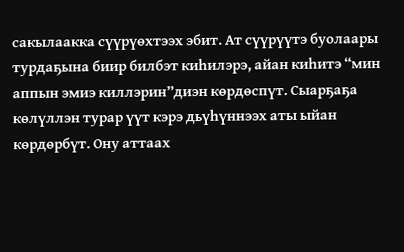сакылаакка сүүрүөхтээх эбит. Ат сүүрүүтэ буолаары турдаҕына биир билбэт киһилэрэ, айан киһитэ “мин аппын эмиэ киллэрин”диэн көрдөспүт. Сыарҕаҕа көлүллэн турар үүт кэрэ дьүһүннээх аты ыйан көрдөрбүт. Ону аттаах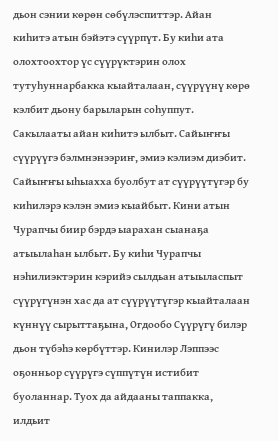дьон сэнии көрөн сөбүлэспиттэр. Айан киһитэ атын бэйэтэ сүүрпүт. Бу киһи ата олохтоохтор үс сүүрүктэрин олох тутуһуннарбакка кыайталаан, сүүрүүнү көрө кэлбит дьону барыларын соһуппут. Сакылааты айан киһитэ ылбыт. Сайыҥҥы сүүрүүгэ бэлмнэнээриҥ, эмиэ кэлиэм диэбит.
Сайыҥҥы ыһыахха буолбут ат сүүрүүтүгэр бу киһилэрэ кэлэн эмиэ кыайбыт. Кини атын Чурапчы биир бэрдэ ыарахан сыанаҕа атыылаһан ылбыт. Бу киһи Чурапчы нэһилиэктэрин кэрийэ сылдьан атыыласпыт сүүрүгүнэн хас да ат сүүрүүтүгэр кыайталаан күннүү сырыттаҕына, Огдообо Сүүрүгү билэр дьон түбэһэ көрбүттэр. Кинилэр Лэппээс оҕонньор сүүрүгэ сүппүтүн истибит буоланнар. Туох да айдааны таппакка, илдьит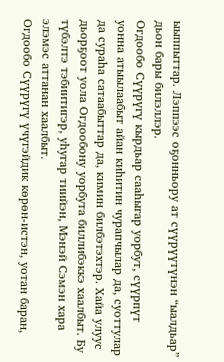ыыппыттар. Лэппээс оҕонньору ат сүүрүүтүнэн “ыалдьар” дьон бары билэллэр.
Огдообо Сүүрүгү кырдьар сааһыгар уорбут, сүүрпүт уонна атыылаабыт айан киһитин чурапчылар да, суоттулар да сураһа сатаабыттар да, кимин билбэтэхтэр. Хайа улуус дьорҕоот уола Огдообону уорбута биллибэккэ хаалбыт. Бу түбэлтэ тэбиитигэр, уһугар тиийэн, Мэнэй Сэмэн хара элэмэс аттанан хаалбыт.
Огдообо Сүүрүгү үчүгэйдик көрөн-истэн, уотан баран,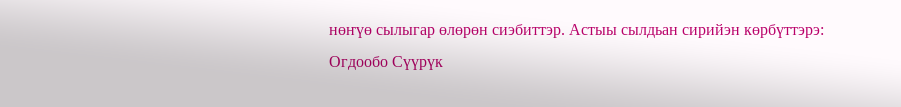нөҥүө сылыгар өлөрөн сиэбиттэр. Астыы сылдьан сирийэн көрбүттэрэ: Огдообо Сүүрүк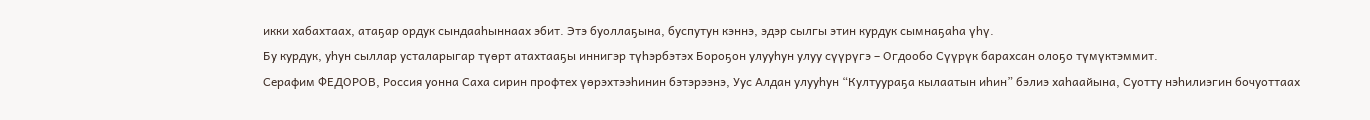икки хабахтаах, атаҕар ордук сындааһыннаах эбит. Этэ буоллаҕына, буспутун кэннэ, эдэр сылгы этин курдук сымнаҕаһа үһү.
Бу курдук, уһун сыллар усталарыгар түөрт атахтааҕы иннигэр түһэрбэтэх Бороҕон улууһун улуу сүүрүгэ – Огдообо Сүүрүк барахсан олоҕо түмүктэммит.
Серафим ФЕДОРОВ, Россия уонна Саха сирин профтех үөрэхтээһинин бэтэрээнэ, Уус Алдан улууһун “Култуураҕа кылаатын иһин” бэлиэ хаһаайына, Суотту нэһилиэгин бочуоттаах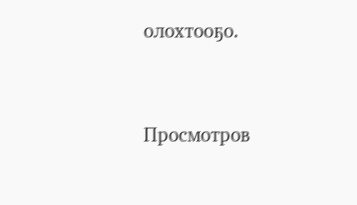олохтооҕо.




Просмотров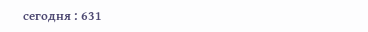сегодня : 631